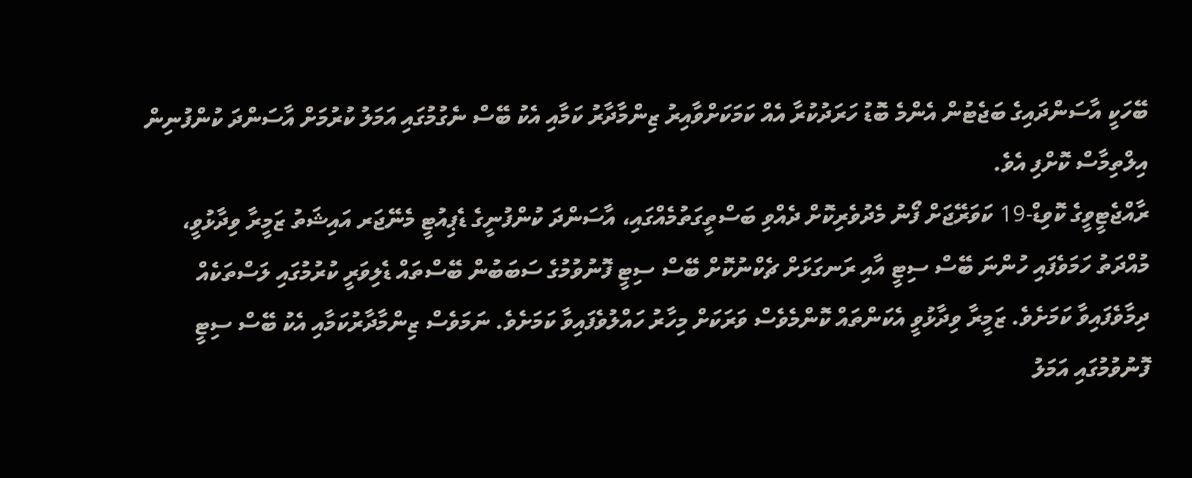ބޭހަކީ އާސަންދައިގެ ބަޖެޓުން އެންމެ ބޮޑު ހަރަދުކުރާ އެއް ކަމަކަށްވާއިރު ޒިންމާދާރު ކަމާއި އެކު ބޭސް ނެގުމުގައި އަމަލު ކުރުމަށް އާސަންދަ ކުންފުނިން އިލްތިމާސް ކޮށްފި އެވެ.
ރާއްޖެޓީވީގެ ކޮވިޑް-19 ކަވަރޭޖަށް ފޯނު މެދުވެރިކޮށް ދެއްވި ބަސްތީގަތުމެއްގައި، އާސަންދަ ކުންފުނީގެ ޑެޕިއުޓީ މެނޭޖަރ އައިޝަތު ޒަމީރާ ވިދާޅުވީ، މުއްދަތު ހަމަވެފައި ހުންނަ ބޭސް ސިޓީ އާއި ރަނގަޅަށް ޗެކްނުކޮށް ބޭސް ސިޓީ ފޮނުވުމުގެ ސަބަބުން ބޭސްތައް ޑެލިވަރީ ކުރުމުގައި ލަސްތަކެއް ދިމާވެފައިވާ ކަމަށެވެ. ޒަމީރާ ވިދާޅުވީ އެކަންތައް ކޮންމެވެސް ވަރަކަށް މިހާރު ހައްލުވެފައިވާ ކަމަށެވެ. ނަމަވެސް ޒިންމާދާރުކަމާއި އެކު ބޭސް ސިޓީ ފޮނުވުމުގައި އަމަލު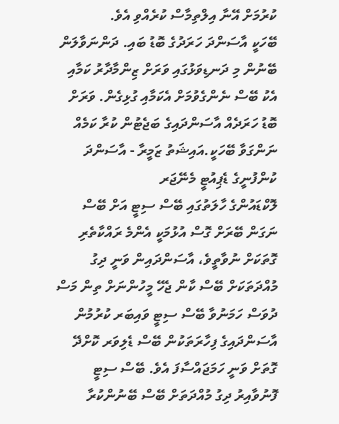ކުރުމަށް އޭނާ އިލްތިމާސް ކުރެއްވި އެވެ.
ބޭހަކީ އާސަންދަ ހަރަދުގެ ބޮޑު ބައި. ދަންނަވާލަން ބޭނުން މި ދަނޑިވަޅުގައި ވަރަށް ޒިންމާދާރު ކަމާއި އެކު ބޭސް ނެންގެވުމަށް އެކަމާއި ގުޅިގެން. ވަރަށް ބޮޑު ހަރަދެއް އާސަންދައިގެ ބަޖެޓުން ކުރާ ކަމެއް ނަންގަވާ ބޭހަކީ.އައިޝަތު ޒަމީރާ - އާސަންދަ ކުންފުނީގެ ޑެޕިއުޓީ މެނޭޖަރ
ލޮކްޑައުންގެ ހާލަތުގައި ބޭސް ސިޓީ އަށް ބޭސް ނަގަން ބޭރަށް ގޮސް އުޅުމަކީ އެންމެ ރައްކާތެރި ގޮތަކަށް ނުވާތީވެ، އާސަންދައިން ވަނީ ދިގު މުއްދަތަކަށް ބޭސް ކާން ޖެހޭ މީހުންނަށް ތިން މަސް ދުވަސް ހަމަނުވާ ބޭސް ސިޓީ ވައިބަރ ކުރުމުން އާސަންދައިގެ ފިހާރަތަކުން ބޭސް ޑެލިވަރ ކޮށްދޭ ގޮތަށް ވަނީ ހަމަޖައްސާފަ އެވެ. ބޭސް ސިޓީ ފޮނުވާއިރު ދިގު މުއްދަތަށް ބޭސް ބޭނުންކުރާ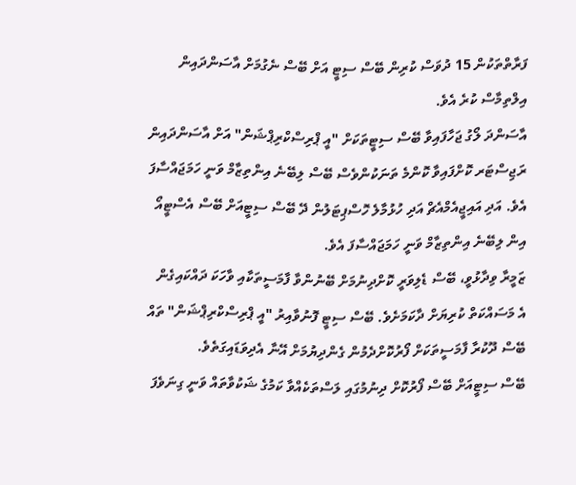ފަރާތްތަކުން 15 ދުވަސް ކުރިން ބޭސް ސިޓީ އަށް ބޭސް ނެގުމަށް އާސަންދައިން އިލްތިމާސް ކުރެ އެވެ.
އާސަންދަ ލޯގު ޖަހާފައިވާ ބޭސް ސިޓީތަކަށް "އީ ޕްރިސްކްރިޕްޝަން" އަށް އާސަންދައިން ރަޖިސްޓަރ ކޮށްފައިވާ ކޮންމެ ތަނަކުންވެސް ބޭސް ލިބޭނެ އިންތިޒާމް ވަނީ ހަމަޖައްސާފަ އެވެ. އަދި އައިޖީއެމްއެޗް އަދި ހުޅުމާލެ ހޮސްޕިޓަލުން ދޭ ބޭސް ސިޓީއަށް ބޭސް އެސްޓީއޯ އިން ލިބޭނެ އިންތިޒާމް ވަނީ ހަމަޖައްސާފަ އެވެ.
ޒަމީރާ ވިދާޅުވީ، ބޭސް ޑެލިވަރީ ކޮށްދިނުމަށް ބޭނުންވާ ފާމަސީތަކާއި ވާހަކަ ދައްކައިގެން އެ މަސައްކަތް ކުރިޔަށް ދާކަމަށެވެ. ބޭސް ސިޓީ ފޮނުވާއިރު "އީ ޕްރިސްކްރިޕްޝަން" ތައް ބޭސް ދޫކުރާ ފާމަސީތަކަށް ފޯރުކޮށްދެމުން ގެންދިޔުމަށް އޭނާ އެދިވަޑައިގަތެވެ.
ބޭސް ސިޓީއަށް ބޭސް ފޯރުކޮށް ދިނުމުގައި ލަސްތަކެއްވާ ކަމުގެ ޝަކުވާތައް ވަނީ ގިނަވެފަ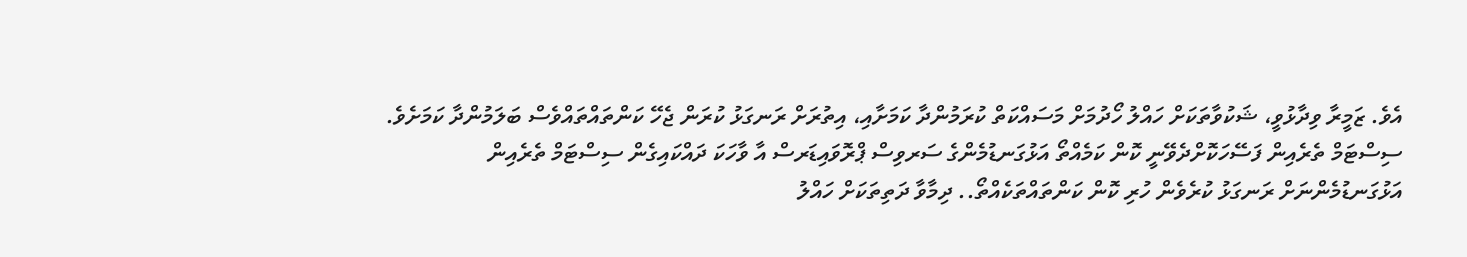އެވެ. ޒަމީރާ ވިދާޅުވީ، ޝަކުވާތަކަށް ހައްލު ހޯދުމަށް މަސައްކަތް ކުރަމުންދާ ކަމަށާއި، އިތުރަށް ރަނގަޅު ކުރަން ޖެހޭ ކަންތައްތައްވެސް ބަލަމުންދާ ކަމަށެވެ.
ސިސްޓަމް ތެރެއިން ފަސޭހަކޮށްދެވޭނީ ކޮން ކަމެއްތޯ އަޅުގަނޑުމެންގެ ސަރވިސް ޕްރޮވައިޑަރސް އާ ވާހަކަ ދައްކައިގެން ސިސްޓަމް ތެރެއިން އަޅުގަނޑުމެންނަށް ރަނގަޅު ކުރެވެން ހުރި ކޮން ކަންތައްތަކެއްތޯ.. ދިމާވާ ދަތިތަކަށް ހައްލު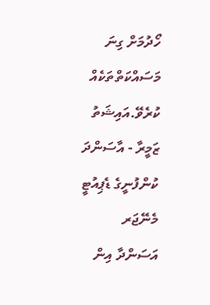ހޯދުމަށް ގިނަ މަސައްކަތްތަކެއް ކުރެވޭ.އައިޝަތު ޒަމީރާ - އާސަންދަ ކުންފުނީގެ ޑެޕިއުޓީ މެނޭޖަރ
އަސަންދާ އިން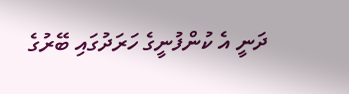ދަނީ އެ ކުންފުނީގެ ހަރަދުގައި ބޭރުގެ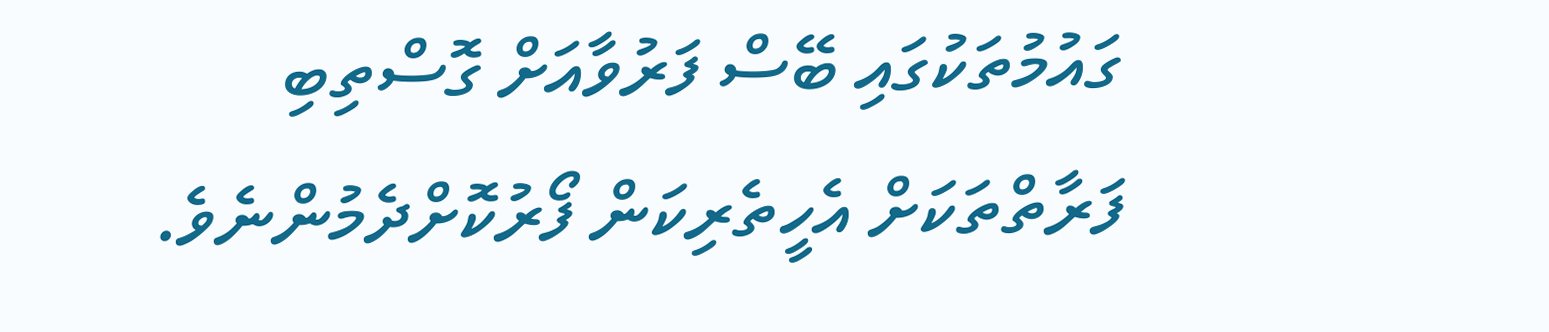ގައުމުތަކުގައި ބޭސް ފަރުވާއަށް ގޮސްތިބި ފަރާތްތަކަށް އެހީތެރިކަން ފޯރުކޮށްދެމުންނެވެ.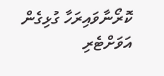ކޮރޯނާވައިރަހާ ގުޅިގެން އަވަށްޓެރި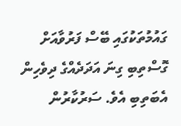ގައުމުތަކުގައި ބޭސް ފަރުވާއަށް ގޮސްތިބި ގިނަ އަދަދެއްގެ ދިވެހިން އެބަތިބި އެވެ. ސަރުކާރުން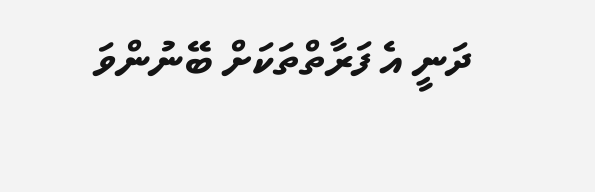ދަނީ އެ ފަރާތްތަކަށް ބޭނުންވަ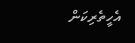އެހީތެރިކަން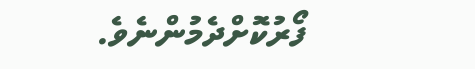ފޯރުކޮށްދެމުންނެވެ.